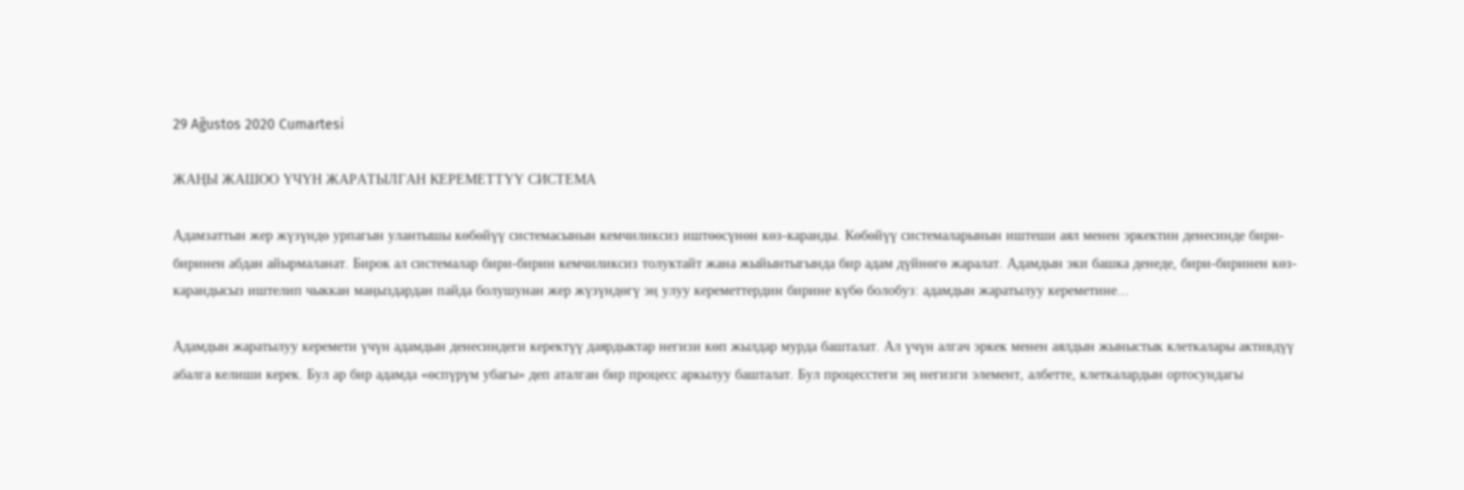29 Ağustos 2020 Cumartesi

ЖАҢЫ ЖАШОО ҮЧҮН ЖАРАТЫЛГАН КЕРЕМЕТТҮҮ СИСТЕМА

Адамзаттын жер жүзүндө урпагын улантышы көбөйүү системасынын кемчиликсиз иштөөсүнөн көз-каранды. Көбөйүү системаларынын иштеши аял менен эркектин денесинде бири-биринен абдан айырмаланат. Бирок ал системалар бири-бирин кемчиликсиз толуктайт жана жыйынтыгында бир адам дүйнөгө жаралат. Адамдын эки башка денеде, бири-биринен көз-карандысыз иштелип чыккан маңыздардан пайда болушунан жер жүзүндөгү эң улуу кереметтердин бирине күбө болобуз: адамдын жаратылуу кереметине...

Адамдын жаратылуу керемети үчүн адамдын денесиндеги керектүү даярдыктар негизи көп жылдар мурда башталат. Ал үчүн алгач эркек менен аялдын жыныстык клеткалары активдүү абалга келиши керек. Бул ар бир адамда «өспүрүм убагы» деп аталган бир процесс аркылуу башталат. Бул процесстеги эң негизги элемент, албетте, клеткалардын ортосундагы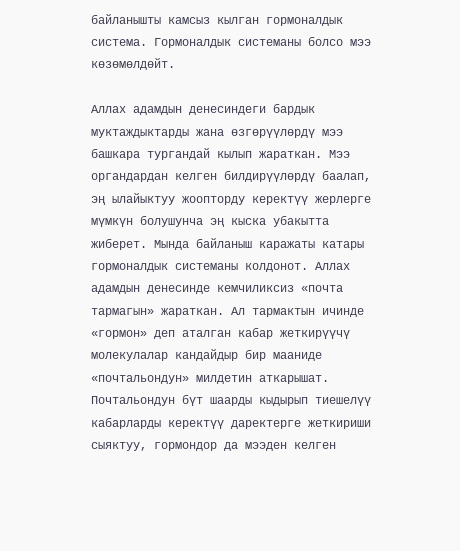байланышты камсыз кылган гормоналдык система. Гормоналдык системаны болсо мээ көзөмөлдөйт.

Аллах адамдын денесиндеги бардык муктаждыктарды жана өзгөрүүлөрдү мээ башкара тургандай кылып жараткан. Мээ органдардан келген билдирүүлөрдү баалап, эң ылайыктуу жоопторду керектүү жерлерге мүмкүн болушунча эң кыска убакытта жиберет. Мында байланыш каражаты катары гормоналдык системаны колдонот. Аллах адамдын денесинде кемчиликсиз «почта тармагын» жараткан. Ал тармактын ичинде «гормон» деп аталган кабар жеткирүүчү молекулалар кандайдыр бир мааниде «почтальондун» милдетин аткарышат. Почтальондун бүт шаарды кыдырып тиешелүү кабарларды керектүү даректерге жеткириши сыяктуу, гормондор да мээден келген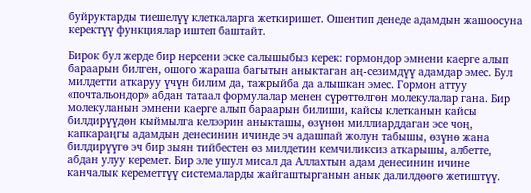буйруктарды тиешелүү клеткаларга жеткиришет. Ошентип денеде адамдын жашоосуна керектүү функциялар иштеп баштайт.

Бирок бул жерде бир нерсени эске салышыбыз керек: гормондор эмнени каерге алып бараарын билген, ошого жараша багытын аныктаган аң-сезимдүү адамдар эмес. Бул милдетти аткаруу үчүн билим да, тажрыйба да алышкан эмес. Гормон аттуу «почтальондор» абдан татаал формулалар менен сүрөттөлгөн молекулалар гана. Бир молекуланын эмнени каерге алып бараарын билиши, кайсы клетканын кайсы билдирүүдөн кыймылга келээрин аныкташы, өзүнөн миллиарддаган эсе чоң, капкараңгы адамдын денесинин ичинде эч адашпай жолун табышы, өзүнө жана билдирүүгө эч бир зыян тийбестен өз милдетин кемчиликсиз аткарышы, албетте, абдан улуу керемет. Бир эле ушул мисал да Аллахтын адам денесинин ичине канчалык кереметтүү системаларды жайгаштырганын анык далилдөөгө жетиштүү.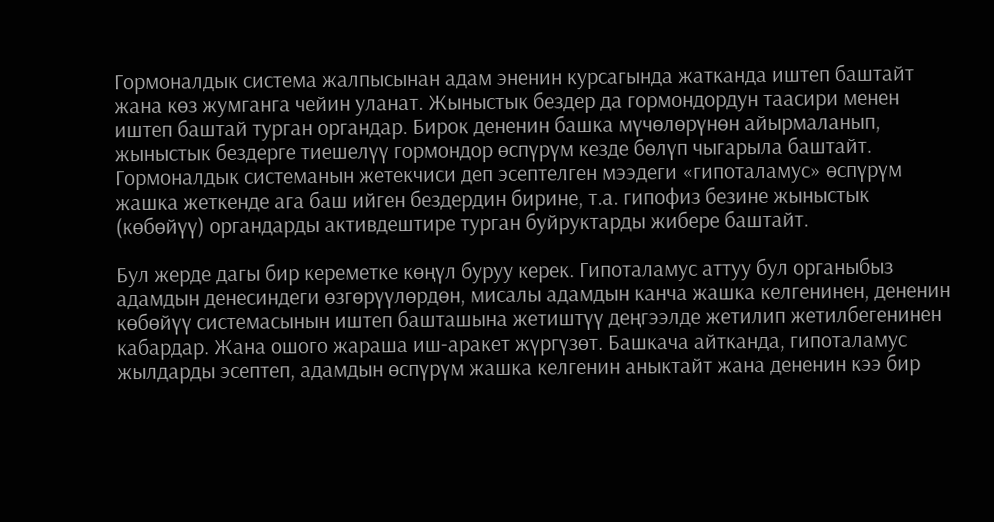Гормоналдык система жалпысынан адам эненин курсагында жатканда иштеп баштайт жана көз жумганга чейин уланат. Жыныстык бездер да гормондордун таасири менен иштеп баштай турган органдар. Бирок дененин башка мүчөлөрүнөн айырмаланып, жыныстык бездерге тиешелүү гормондор өспүрүм кезде бөлүп чыгарыла баштайт. Гормоналдык системанын жетекчиси деп эсептелген мээдеги «гипоталамус» өспүрүм жашка жеткенде ага баш ийген бездердин бирине, т.а. гипофиз безине жыныстык (көбөйүү) органдарды активдештире турган буйруктарды жибере баштайт.

Бул жерде дагы бир кереметке көңүл буруу керек. Гипоталамус аттуу бул органыбыз адамдын денесиндеги өзгөрүүлөрдөн, мисалы адамдын канча жашка келгенинен, дененин көбөйүү системасынын иштеп башташына жетиштүү деңгээлде жетилип жетилбегенинен кабардар. Жана ошого жараша иш-аракет жүргүзөт. Башкача айтканда, гипоталамус жылдарды эсептеп, адамдын өспүрүм жашка келгенин аныктайт жана дененин кээ бир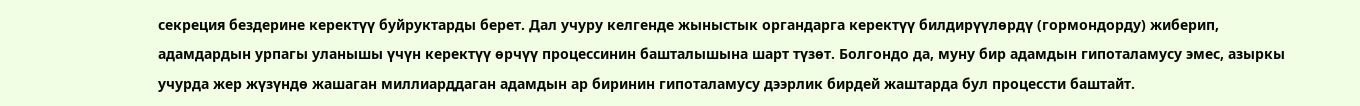секреция бездерине керектүү буйруктарды берет. Дал учуру келгенде жыныстык органдарга керектүү билдирүүлөрдү (гормондорду) жиберип, адамдардын урпагы уланышы үчүн керектүү өрчүү процессинин башталышына шарт түзөт. Болгондо да, муну бир адамдын гипоталамусу эмес, азыркы учурда жер жүзүндө жашаган миллиарддаган адамдын ар биринин гипоталамусу дээрлик бирдей жаштарда бул процессти баштайт.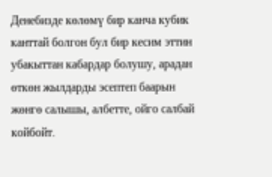Денебизде көлөмү бир канча кубик канттай болгон бул бир кесим эттин убакыттан кабардар болушу, арадан өткөн жылдарды эсептеп баарын жөнгө салышы, албетте, ойго салбай койбойт.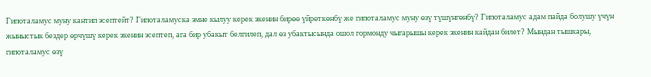Гипоталамус муну кантип эсептейт? Гипоталамуска эмне кылуу керек экенин бирөө үйрөткөнбү же гипоталамус муну өзү түшүнгөнбү? Гипоталамус адам пайда болушу үчүн жыныстык бездер өрчүшү керек экенин эсептеп, ага бир убакыт белгилеп, дал өз убактысында ошол гормонду чыгарышы керек экенин кайдан билет? Мындан тышкары, гипоталамус өзү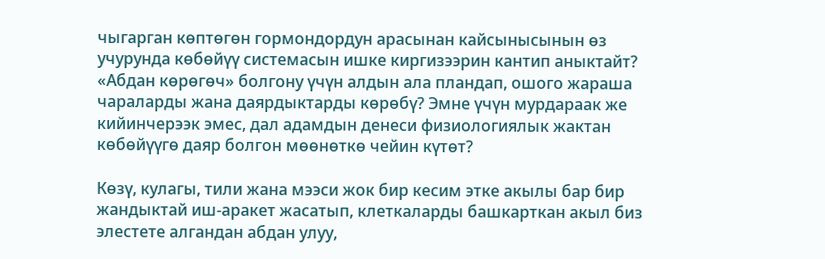чыгарган көптөгөн гормондордун арасынан кайсынысынын өз учурунда көбөйүү системасын ишке киргизээрин кантип аныктайт? «Абдан көрөгөч» болгону үчүн алдын ала пландап, ошого жараша чараларды жана даярдыктарды көрөбү? Эмне үчүн мурдараак же кийинчерээк эмес, дал адамдын денеси физиологиялык жактан көбөйүүгө даяр болгон мөөнөткө чейин күтөт?

Көзү, кулагы, тили жана мээси жок бир кесим этке акылы бар бир жандыктай иш-аракет жасатып, клеткаларды башкарткан акыл биз элестете алгандан абдан улуу,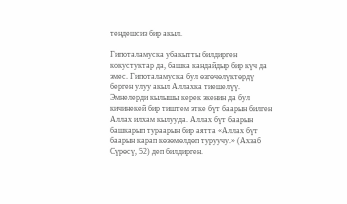теңдешсиз бир акыл.

Гипоталамуска убакытты билдирген кокустуктар да, башка кандайдыр бир күч да эмес. Гипоталамуска бул өзгөчөлүктөрдү берген улуу акыл Аллахка тиешелүү. Эмнелерди кылышы керек экенин да бул кичинекей бир тиштем этке бүт баарын билген Аллах илхам кылууда. Аллах бүт баарын башкарып тураарын бир аятта «Аллах бүт баарын карап көзөмөлдөп туруучу.» (Ахзаб Сүрөсү, 52) деп билдирген.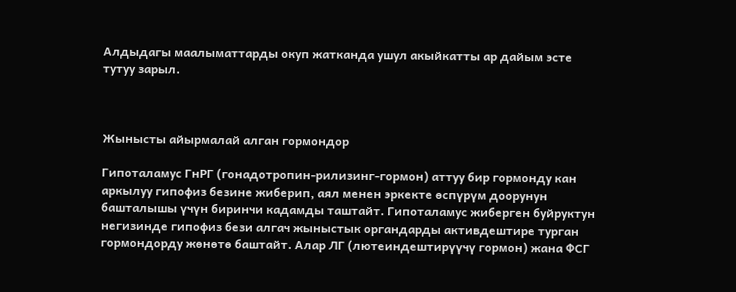Алдыдагы маалыматтарды окуп жатканда ушул акыйкатты ар дайым эсте тутуу зарыл.



Жынысты айырмалай алган гормондор

Гипоталамус ГнРГ (гонадотропин-рилизинг-гормон) аттуу бир гормонду кан аркылуу гипофиз безине жиберип, аял менен эркекте өспүрүм доорунун башталышы үчүн биринчи кадамды таштайт. Гипоталамус жиберген буйруктун негизинде гипофиз бези алгач жыныстык органдарды активдештире турган гормондорду жөнөтө баштайт. Алар ЛГ (лютеиндештирүүчү гормон) жана ФСГ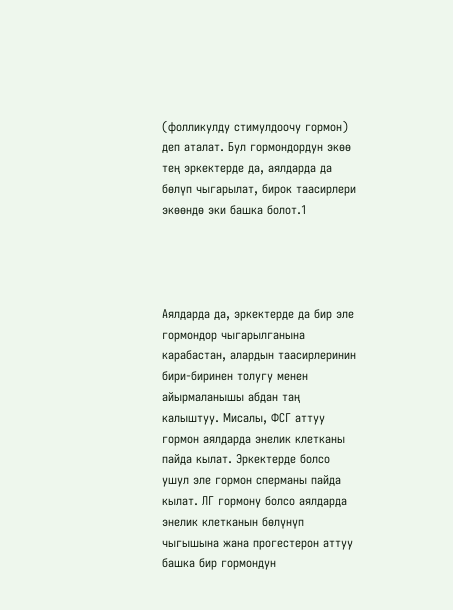(фолликулду стимулдоочу гормон) деп аталат. Бул гормондордун экөө тең эркектерде да, аялдарда да бөлүп чыгарылат, бирок таасирлери экөөндө эки башка болот.1




Аялдарда да, эркектерде да бир эле гормондор чыгарылганына карабастан, алардын таасирлеринин бири-биринен толугу менен айырмаланышы абдан таң калыштуу. Мисалы, ФСГ аттуу гормон аялдарда энелик клетканы пайда кылат. Эркектерде болсо ушул эле гормон сперманы пайда кылат. ЛГ гормону болсо аялдарда энелик клетканын бөлүнүп чыгышына жана прогестерон аттуу башка бир гормондун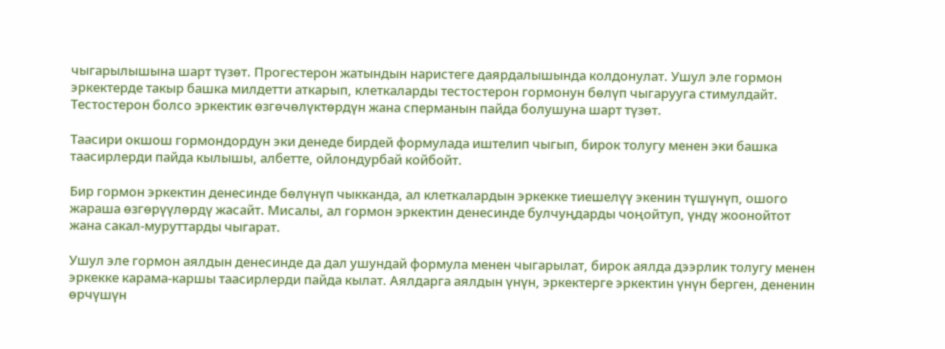чыгарылышына шарт түзөт. Прогестерон жатындын наристеге даярдалышында колдонулат. Ушул эле гормон эркектерде такыр башка милдетти аткарып, клеткаларды тестостерон гормонун бөлүп чыгарууга стимулдайт. Тестостерон болсо эркектик өзгөчөлүктөрдүн жана сперманын пайда болушуна шарт түзөт.

Таасири окшош гормондордун эки денеде бирдей формулада иштелип чыгып, бирок толугу менен эки башка таасирлерди пайда кылышы, албетте, ойлондурбай койбойт.

Бир гормон эркектин денесинде бөлүнүп чыкканда, ал клеткалардын эркекке тиешелүү экенин түшүнүп, ошого жараша өзгөрүүлөрдү жасайт. Мисалы, ал гормон эркектин денесинде булчуңдарды чоңойтуп, үндү жоонойтот жана сакал-муруттарды чыгарат.

Ушул эле гормон аялдын денесинде да дал ушундай формула менен чыгарылат, бирок аялда дээрлик толугу менен эркекке карама-каршы таасирлерди пайда кылат. Аялдарга аялдын үнүн, эркектерге эркектин үнүн берген, дененин өрчүшүн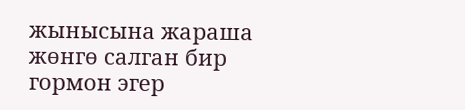жынысына жараша жөнгө салган бир гормон эгер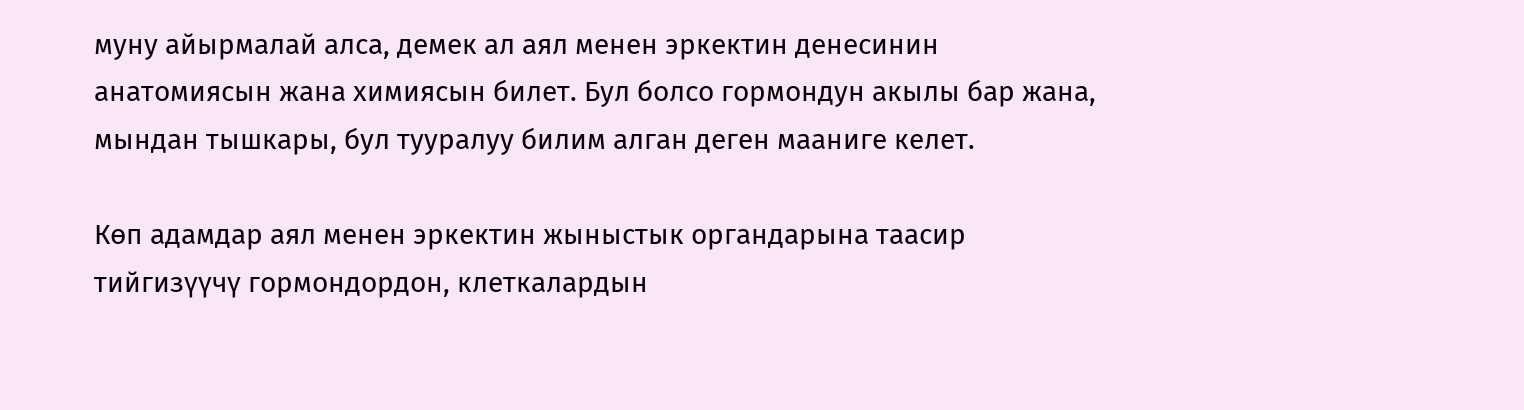муну айырмалай алса, демек ал аял менен эркектин денесинин анатомиясын жана химиясын билет. Бул болсо гормондун акылы бар жана, мындан тышкары, бул тууралуу билим алган деген мааниге келет.

Көп адамдар аял менен эркектин жыныстык органдарына таасир тийгизүүчү гормондордон, клеткалардын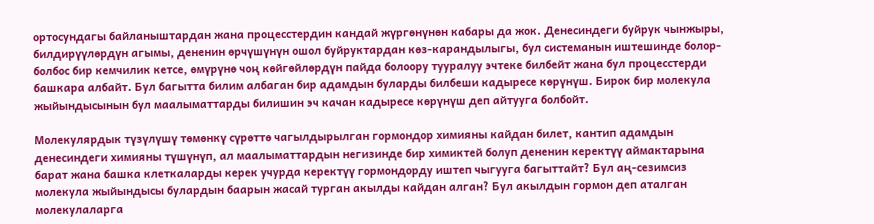ортосундагы байланыштардан жана процесстердин кандай жүргөнүнөн кабары да жок. Денесиндеги буйрук чынжыры, билдирүүлөрдүн агымы, дененин өрчүшүнүн ошол буйруктардан көз-карандылыгы, бул системанын иштешинде болор-болбос бир кемчилик кетсе, өмүрүнө чоң көйгөйлөрдүн пайда болоору тууралуу эчтеке билбейт жана бул процесстерди башкара албайт. Бул багытта билим албаган бир адамдын буларды билбеши кадыресе көрүнүш. Бирок бир молекула жыйындысынын бул маалыматтарды билишин эч качан кадыресе көрүнүш деп айтууга болбойт.

Молекулярдык түзүлүшү төмөнкү сүрөттө чагылдырылган гормондор химияны кайдан билет, кантип адамдын денесиндеги химияны түшүнүп, ал маалыматтардын негизинде бир химиктей болуп дененин керектүү аймактарына барат жана башка клеткаларды керек учурда керектүү гормондорду иштеп чыгууга багыттайт? Бул аң-сезимсиз молекула жыйындысы булардын баарын жасай турган акылды кайдан алган? Бул акылдын гормон деп аталган молекулаларга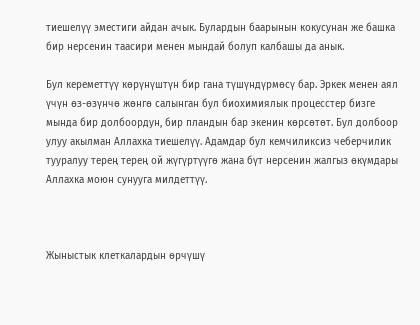тиешелүү эместиги айдан ачык. Булардын баарынын кокусунан же башка бир нерсенин таасири менен мындай болуп калбашы да анык.

Бул кереметтүү көрүнүштүн бир гана түшүндүрмөсү бар. Эркек менен аял үчүн өз-өзүнчө жөнгө салынган бул биохимиялык процесстер бизге мында бир долбоордун, бир пландын бар экенин көрсөтөт. Бул долбоор улуу акылман Аллахка тиешелүү. Адамдар бул кемчиликсиз чеберчилик тууралуу терең терең ой жүгүртүүгө жана бүт нерсенин жалгыз өкүмдары Аллахка моюн сунууга милдеттүү.



Жыныстык клеткалардын өрчүшү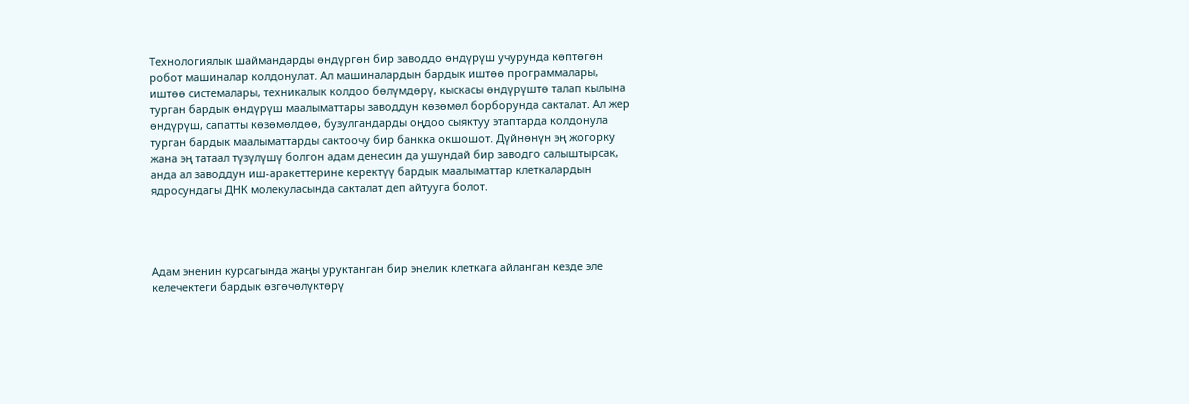Технологиялык шаймандарды өндүргөн бир заводдо өндүрүш учурунда көптөгөн робот машиналар колдонулат. Ал машиналардын бардык иштөө программалары, иштөө системалары, техникалык колдоо бөлүмдөрү, кыскасы өндүрүштө талап кылына турган бардык өндүрүш маалыматтары заводдун көзөмөл борборунда сакталат. Ал жер өндүрүш, сапатты көзөмөлдөө, бузулгандарды оңдоо сыяктуу этаптарда колдонула турган бардык маалыматтарды сактоочу бир банкка окшошот. Дүйнөнүн эң жогорку жана эң татаал түзүлүшү болгон адам денесин да ушундай бир заводго салыштырсак, анда ал заводдун иш-аракеттерине керектүү бардык маалыматтар клеткалардын ядросундагы ДНК молекуласында сакталат деп айтууга болот.




Адам эненин курсагында жаңы уруктанган бир энелик клеткага айланган кезде эле келечектеги бардык өзгөчөлүктөрү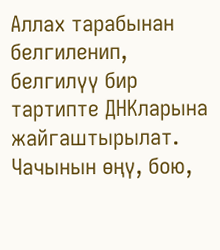Аллах тарабынан белгиленип, белгилүү бир тартипте ДНКларына жайгаштырылат. Чачынын өңү, бою,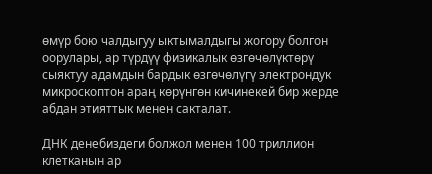өмүр бою чалдыгуу ыктымалдыгы жогору болгон оорулары, ар түрдүү физикалык өзгөчөлүктөрү сыяктуу адамдын бардык өзгөчөлүгү электрондук микроскоптон араң көрүнгөн кичинекей бир жерде абдан этияттык менен сакталат.

ДНК денебиздеги болжол менен 100 триллион клетканын ар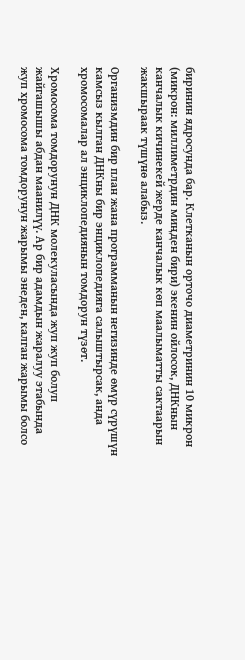биринин ядросунда бар. Клетканын орточо диаметринин 10 микрон (микрон: миллиметрдин миңден бири) экенин ойлосок, ДНКнын канчалык кичинекей жерде канчалык көп маалыматты сактаарын жакшыраак түшүнө алабыз.

Организмдин бир план жана программанын негизинде өмүр сүрүшүн камсыз кылган ДНКны бир энциклопедияга салыштырсак, анда хромосомалар ал энциклопедиянын томдорун түзөт.

Хромосома томдорунун ДНК молекуласында жуп жуп болуп жайгашышы абдан маанилүү. Ар бир адамдын жаралуу этабында жуп хромосома томдорунун жарымы энеден, калган жарымы болсо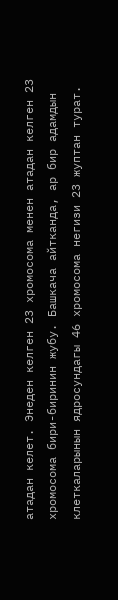атадан келет. Энеден келген 23 хромосома менен атадан келген 23 хромосома бири-биринин жубу. Башкача айтканда, ар бир адамдын клеткаларынын ядросундагы 46 хромосома негизи 23 жуптан турат.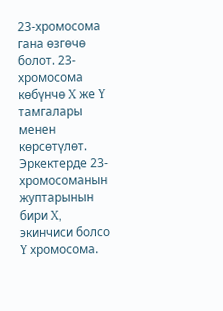23-хромосома гана өзгөчө болот. 23-хромосома көбүнчө X же Y тамгалары менен көрсөтүлөт. Эркектерде 23-хромосоманын жуптарынын бири X, экинчиси болсо Y хромосома.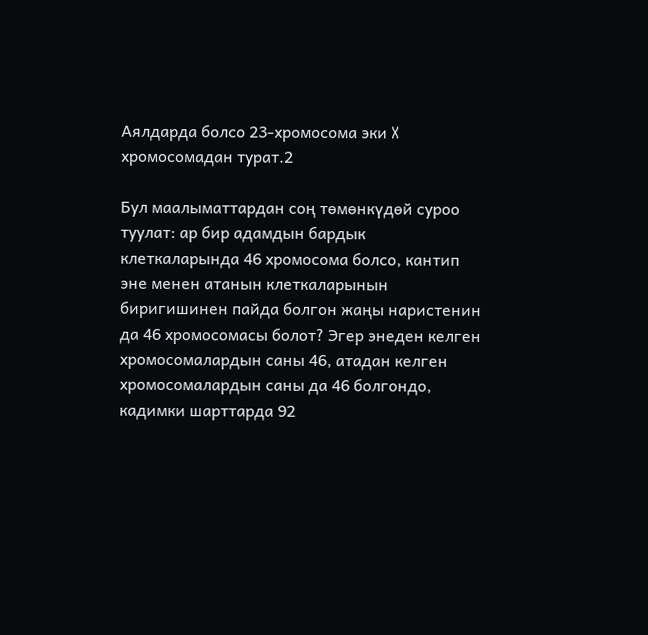Аялдарда болсо 23-хромосома эки X хромосомадан турат.2

Бул маалыматтардан соң төмөнкүдөй суроо туулат: ар бир адамдын бардык клеткаларында 46 хромосома болсо, кантип эне менен атанын клеткаларынын биригишинен пайда болгон жаңы наристенин да 46 хромосомасы болот? Эгер энеден келген хромосомалардын саны 46, атадан келген хромосомалардын саны да 46 болгондо, кадимки шарттарда 92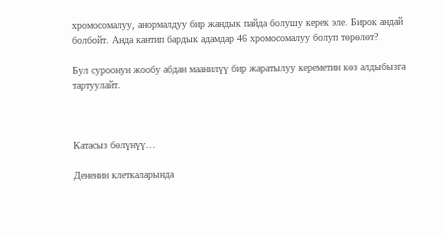хромосомалуу, анормалдуу бир жандык пайда болушу керек эле. Бирок андай болбойт. Анда кантип бардык адамдар 46 хромосомалуу болуп төрөлөт?

Бул суроонун жообу абдан маанилүү бир жаратылуу кереметин көз алдыбызга тартуулайт.



Катасыз бөлүнүү…

Дененин клеткаларында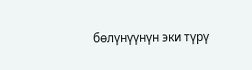бөлүнүүнүн эки түрү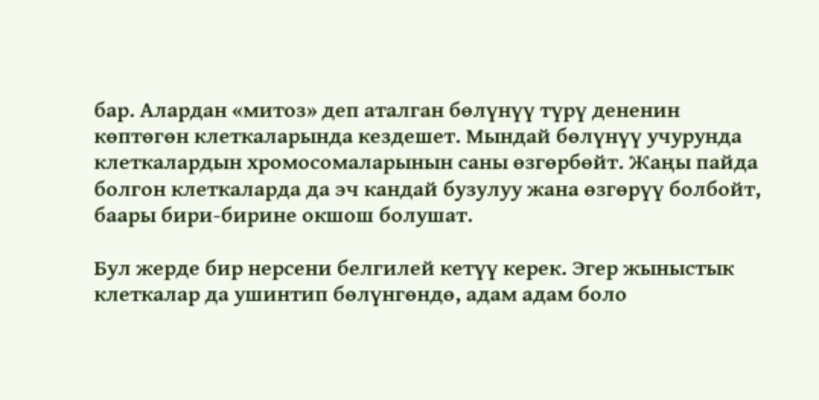бар. Алардан «митоз» деп аталган бөлүнүү түрү дененин көптөгөн клеткаларында кездешет. Мындай бөлүнүү учурунда клеткалардын хромосомаларынын саны өзгөрбөйт. Жаңы пайда болгон клеткаларда да эч кандай бузулуу жана өзгөрүү болбойт, баары бири-бирине окшош болушат.

Бул жерде бир нерсени белгилей кетүү керек. Эгер жыныстык клеткалар да ушинтип бөлүнгөндө, адам адам боло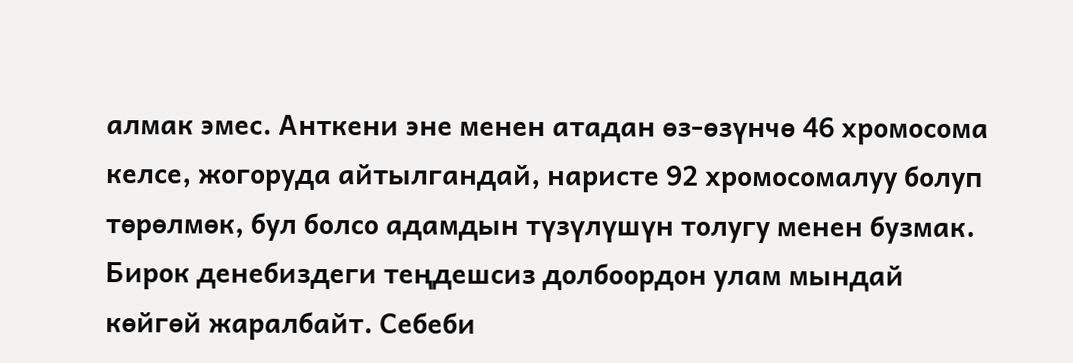алмак эмес. Анткени эне менен атадан өз-өзүнчө 46 хромосома келсе, жогоруда айтылгандай, наристе 92 хромосомалуу болуп төрөлмөк, бул болсо адамдын түзүлүшүн толугу менен бузмак. Бирок денебиздеги теңдешсиз долбоордон улам мындай көйгөй жаралбайт. Себеби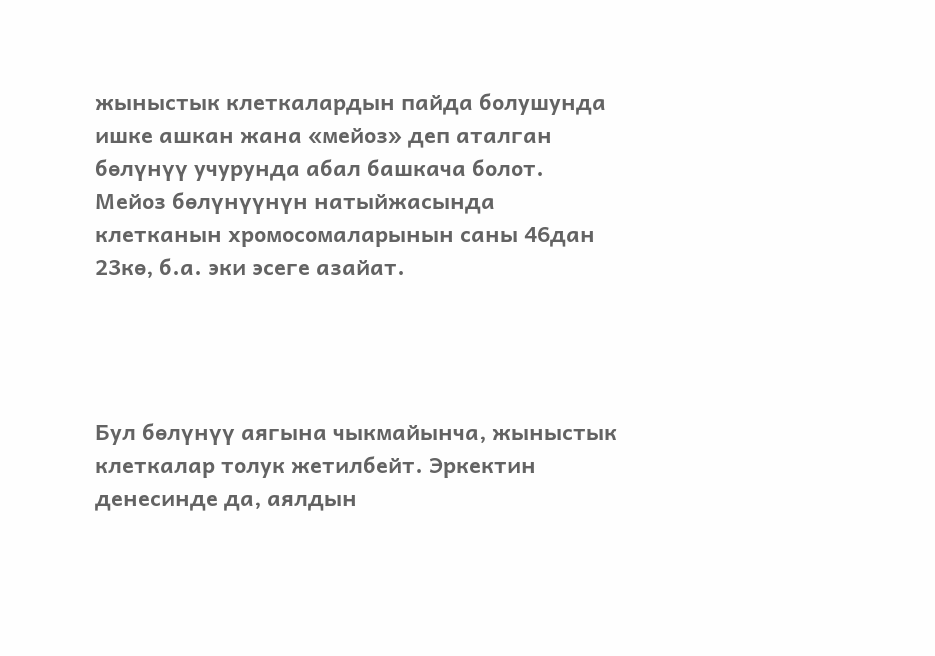жыныстык клеткалардын пайда болушунда ишке ашкан жана «мейоз» деп аталган бөлүнүү учурунда абал башкача болот. Мейоз бөлүнүүнүн натыйжасында клетканын хромосомаларынын саны 46дан 23кө, б.а. эки эсеге азайат.




Бул бөлүнүү аягына чыкмайынча, жыныстык клеткалар толук жетилбейт. Эркектин денесинде да, аялдын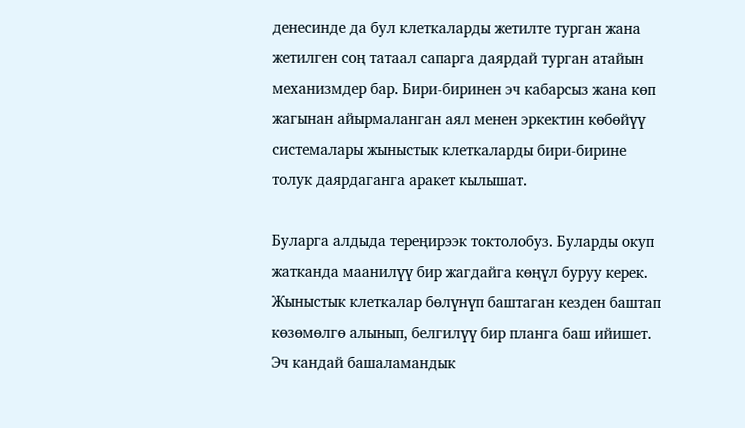денесинде да бул клеткаларды жетилте турган жана жетилген соң татаал сапарга даярдай турган атайын механизмдер бар. Бири-биринен эч кабарсыз жана көп жагынан айырмаланган аял менен эркектин көбөйүү системалары жыныстык клеткаларды бири-бирине толук даярдаганга аракет кылышат.

Буларга алдыда тереңирээк токтолобуз. Буларды окуп жатканда маанилүү бир жагдайга көңүл буруу керек. Жыныстык клеткалар бөлүнүп баштаган кезден баштап көзөмөлгө алынып, белгилүү бир планга баш ийишет. Эч кандай башаламандык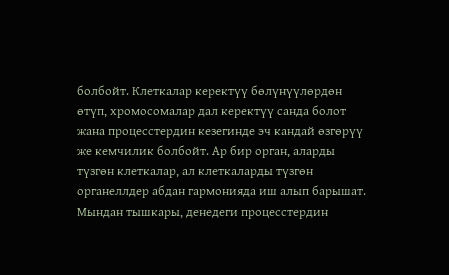болбойт. Клеткалар керектүү бөлүнүүлөрдөн өтүп, хромосомалар дал керектүү санда болот жана процесстердин кезегинде эч кандай өзгөрүү же кемчилик болбойт. Ар бир орган, аларды түзгөн клеткалар, ал клеткаларды түзгөн органеллдер абдан гармонияда иш алып барышат. Мындан тышкары, денедеги процесстердин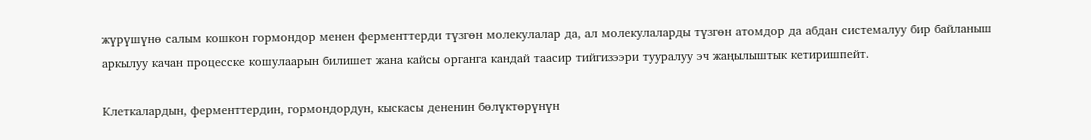жүрүшүнө салым кошкон гормондор менен ферменттерди түзгөн молекулалар да, ал молекулаларды түзгөн атомдор да абдан системалуу бир байланыш аркылуу качан процесске кошулаарын билишет жана кайсы органга кандай таасир тийгизээри тууралуу эч жаңылыштык кетиришпейт.

Клеткалардын, ферменттердин, гормондордун, кыскасы дененин бөлүктөрүнүн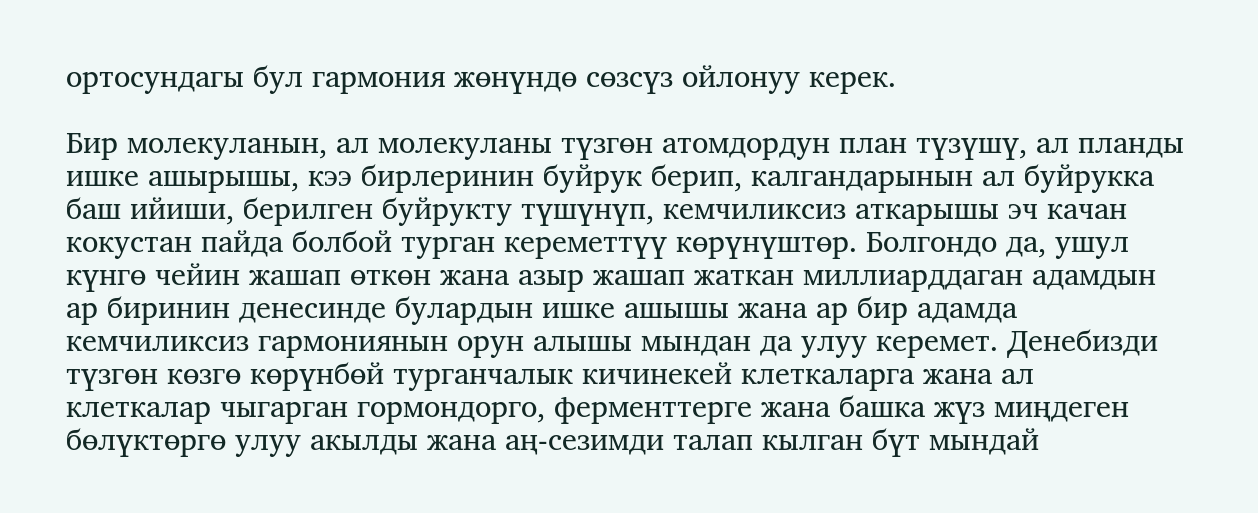ортосундагы бул гармония жөнүндө сөзсүз ойлонуу керек.

Бир молекуланын, ал молекуланы түзгөн атомдордун план түзүшү, ал планды ишке ашырышы, кээ бирлеринин буйрук берип, калгандарынын ал буйрукка баш ийиши, берилген буйрукту түшүнүп, кемчиликсиз аткарышы эч качан кокустан пайда болбой турган кереметтүү көрүнүштөр. Болгондо да, ушул күнгө чейин жашап өткөн жана азыр жашап жаткан миллиарддаган адамдын ар биринин денесинде булардын ишке ашышы жана ар бир адамда кемчиликсиз гармониянын орун алышы мындан да улуу керемет. Денебизди түзгөн көзгө көрүнбөй турганчалык кичинекей клеткаларга жана ал клеткалар чыгарган гормондорго, ферменттерге жана башка жүз миңдеген бөлүктөргө улуу акылды жана аң-сезимди талап кылган бүт мындай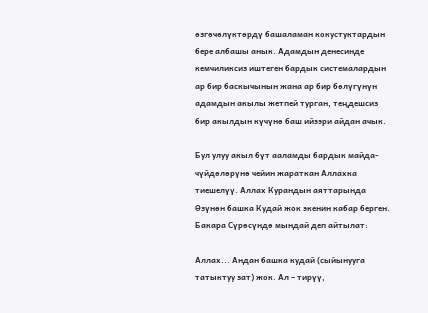өзгөчөлүктөрдү башаламан кокустуктардын бере албашы анык. Адамдын денесинде кемчиликсиз иштеген бардык системалардын ар бир баскычынын жана ар бир бөлүгүнүн адамдын акылы жетпей турган, теңдешсиз бир акылдын күчүнө баш ийээри айдан ачык.

Бул улуу акыл бүт ааламды бардык майда-чүйдөлөрүнө чейин жараткан Аллахка тиешелүү. Аллах Курандын аяттарында Өзүнөн башка Кудай жок экенин кабар берген. Бакара Сүрөсүндө мындай деп айтылат:

Аллах... Андан башка кудай (сыйынууга татыктуу зат) жок. Ал – тирүү,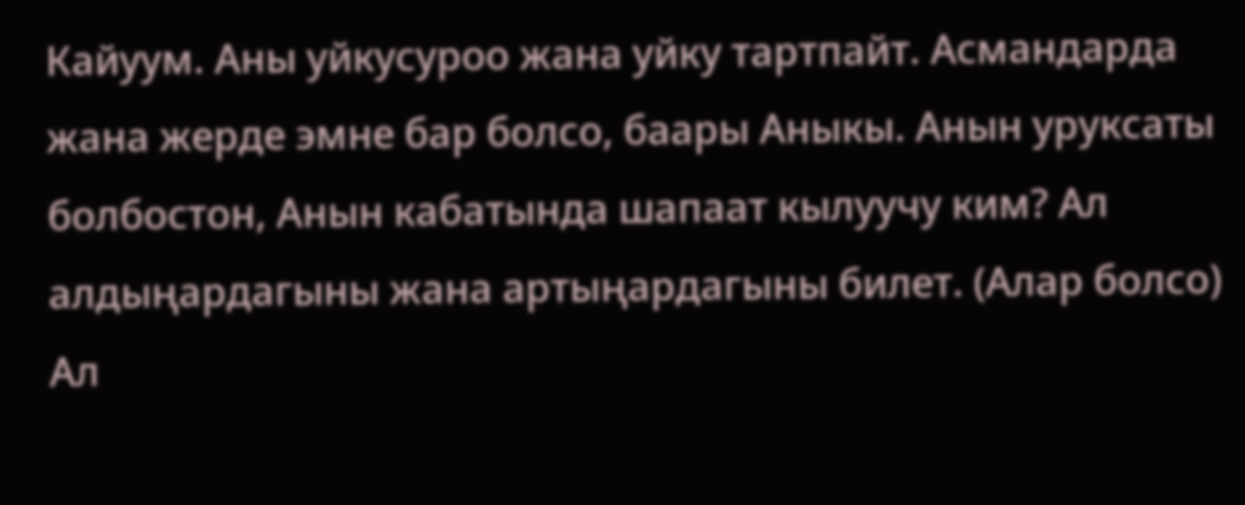Кайуум. Аны уйкусуроо жана уйку тартпайт. Асмандарда жана жерде эмне бар болсо, баары Аныкы. Анын уруксаты болбостон, Анын кабатында шапаат кылуучу ким? Ал алдыңардагыны жана артыңардагыны билет. (Алар болсо) Ал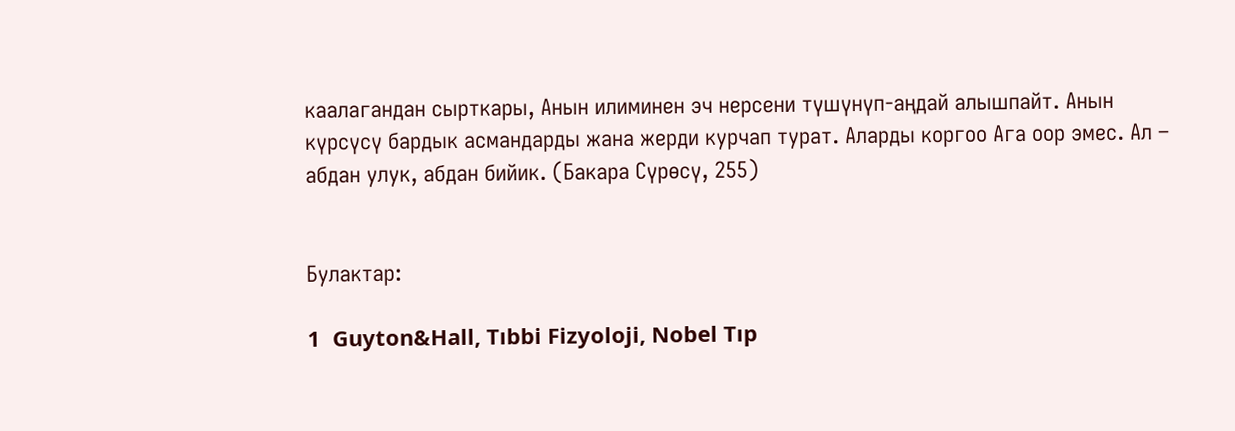каалагандан сырткары, Анын илиминен эч нерсени түшүнүп-аңдай алышпайт. Анын күрсүсү бардык асмандарды жана жерди курчап турат. Аларды коргоо Ага оор эмес. Ал – абдан улук, абдан бийик. (Бакара Сүрөсү, 255)


Булактар:

1  Guyton&Hall, Tıbbi Fizyoloji, Nobel Tıp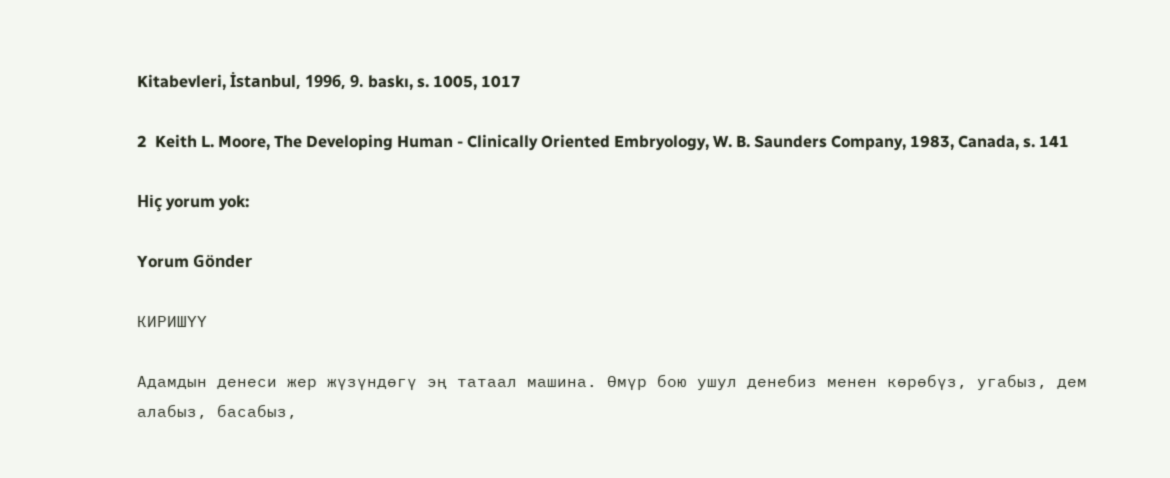Kitabevleri, İstanbul, 1996, 9. baskı, s. 1005, 1017

2  Keith L. Moore, The Developing Human - Clinically Oriented Embryology, W. B. Saunders Company, 1983, Canada, s. 141

Hiç yorum yok:

Yorum Gönder

КИРИШҮҮ

Адамдын денеси жер жүзүндөгү эң татаал машина. Өмүр бою ушул денебиз менен көрөбүз, угабыз, дем алабыз, басабыз,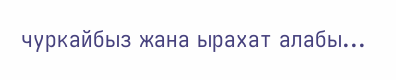чуркайбыз жана ырахат алабы...